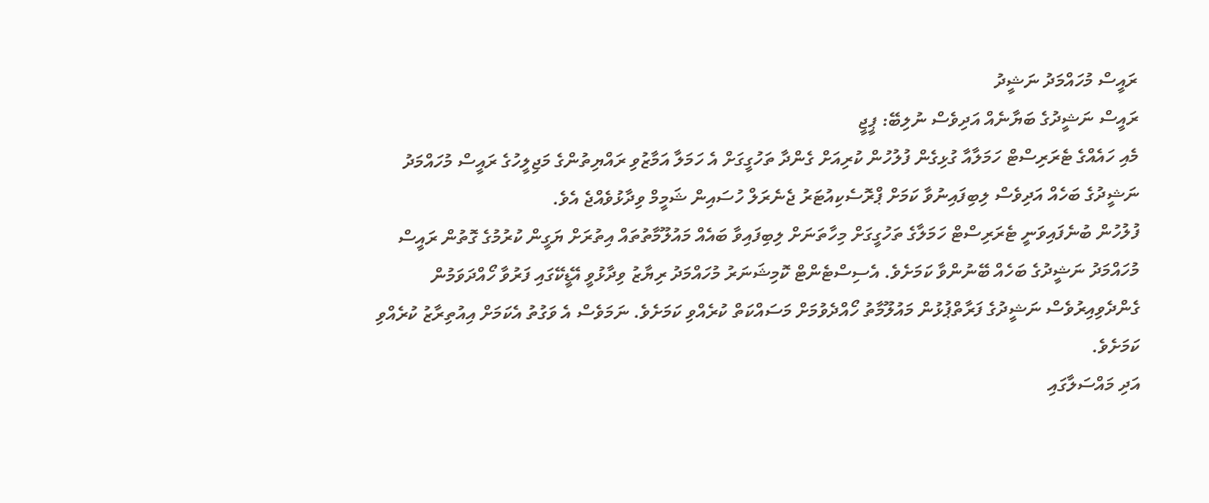ރައީސް މުހައްމަދު ނަޝީދު
ރައީސް ނަޝީދުގެ ބަޔާނެއް އަދިވެސް ނުލިބޭ: ޕީޖީ
މެއި ހައެއްގެ ޓެރަރިސްޓް ހަމަލާއާ ގުޅިގެން ފުލުހުން ކުރިއަށް ގެންދާ ތަހުގީގަށް އެ ހަމަލާ އަމާޒުވި ރައްޔިތުންގެ މަޖިލީހުގެ ރައީސް މުހައްމަދު ނަޝީދުގެ ބަހެއް އަދިވެސް ލިބިފައިނުވާ ކަމަށް ޕްރޮސެކިއުޓަރު ޖެނެރަލް ހުސައިން ޝަމީމް ވިދާޅުވެއްޖެ އެވެ.
ފުލުހުން ބުނެފައިވަނީ ޓެރަރިސްޓް ހަމަލާގެ ތަހުގީގަށް މިހާތަނަށް ލިބިފައިވާ ބައެއް މައުލޫމާތުތައް އިތުރަށް ޔަގީން ކުރުމުގެ ގޮތުން ރައީސް މުހައްމަދު ނަޝީދުގެ ބަހެއް ބޭނުންވާ ކަމަށެވެ. އެސިސްޓެންޓް ކޮމިޝަނަރު މުހައްމަދު ރިޔާޒު ވިދާޅުވީ އޭޑީކޭގައި ފަރުވާ ހޯއްދަވަމުން ގެންދެވިއިރުވެސް ނަޝީދުގެ ފަރާތްޕުޅުން މައުލޫމާތު ހޯއްދެވުމަށް މަސައްކަތް ކުރެއްވި ކަމަށެވެ. ނަމަވެސް އެ ވަގުތު އެކަމަށް އިއުތިރާޒު ކުރެއްވި ކަމަށެވެ.
އަދި މައްސަލާގައި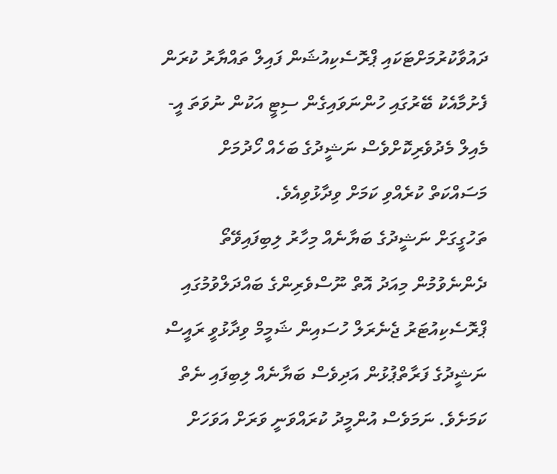ދައުވާކުރުމަށްޓަކައި ޕްރޮސެކިއުޝަން ފައިލް ތައްޔާރު ކުރަން ފެށުމާއެކު ބޭރުގައި ހުންނަވައިގެން ސިޓީ އަކުން ނުވަތަ އީ-މެއިލް މެދުވެރިކޮށްވެސް ނަޝީދުގެ ބަހެއް ހޯދުމަށް މަސައްކަތް ކުރެއްވި ކަމަށް ވިދާޅުވިއެވެ.
ތަހުގީގަށް ނަޝީދުގެ ބަޔާނެއް މިހާރު ލިބިފައިވޭތޯ ދެންނެވުމުން މިއަދު އޮތް ނޫސްވެރިންގެ ބައްދަލްވުމުގައި ޕްރޮސެކިއުޓަރު ޖެނެރަލް ހުސައިން ޝަމީމް ވިދާޅުވީ ރައީސް ނަޝީދުގެ ފަރާތްޕުޅުން އަދިވެސް ބަޔާނެއް ލިބިފައި ނެތް ކަމަށެވެ. ނަމަވެސް އުންމީދު ކުރައްވަނީ ވަރަށް އަވަހަށް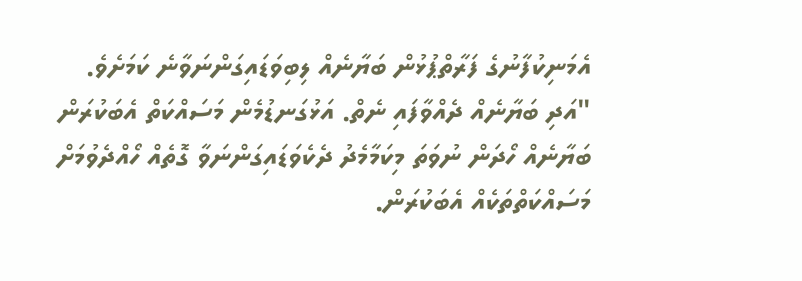އެމަނިކުފާނުގެ ފަރާތްޕުޅުން ބަޔާނެއް ލިބިވަޑައިގަންނަވާނެ ކަމަށެވެ.
"އަދި ބަޔާނެއް ދެއްވާފައި ނެތް. އަޅުގަނޑުމެން މަސައްކަތް އެބަކުރަން ބަޔާނެއް ހޯދަން ނުވަތަ މިކަމާމެދު ދެކެވަޑައިގަންނަވާ ގޮތެއް ހޯއްދެވުމަށް މަސައްކަތްތަކެއް އެބަކުރަން.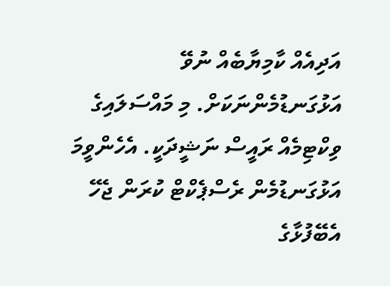އަދިއެއް ކާމިޔާބެއް ނުވޭ އަޅުގަނޑުމެންނަކަށް. މި މައްސަލައިގެ ވިކްޓިމެއް ރައީސް ނަޝީދަކީ. އެހެންވީމަ އަޅުގަނޑުމެން ރެސްޕެކްޓް ކުރަން ޖެހޭ އެބޭފުޅާގެ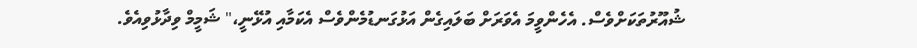ޝުއޫރުތަކަށްވެސް. އެހެންވީމަ އެވަރަށް ބަލައިގެން އަޅުގަނޑުމެންވެސް އެކަމާއި އުޅޭނީ،" ޝަމީމް ވިދާޅުވިއެވެ.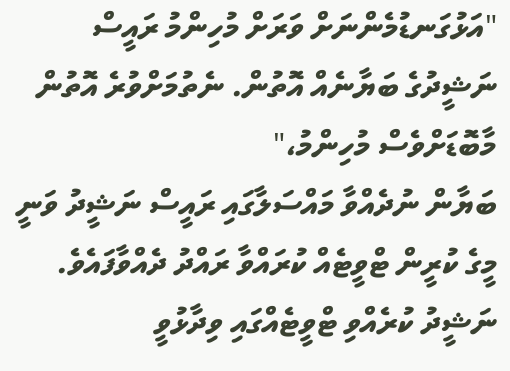"އަޅުގަނޑުމެންނަށް ވަރަށް މުހިންމު ރައީސް ނަޝީދުގެ ބަޔާނެއް އޮތުން. ނެތުމަށްވުރެ އޮތުން މާބޮޑަށްވެސް މުހިންމު،"
ބަޔާން ނުދެއްވާ މައްސަލާގައި ރައީސް ނަޝީދު ވަނީ މީގެ ކުރީން ޓްވީޓެއް ކުރައްވާ ރައްދު ދެއްވާފައެވެ. ނަޝީދު ކުރެއްވި ޓްވީޓެއްގައި ވިދާޅުވީ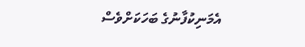އެމަނިކުފާނުގެ ބަހަކަށްވެސް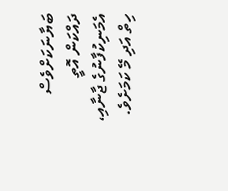ބަޔާނަކަށްވެސް ދައްކަން އޮތީ އެމަނިކުފާނުގެ ޖާނާއި، ހިތް އަދި މޭ ކަމަށެވެ.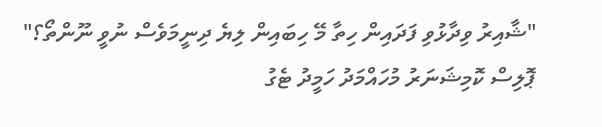"ޝާއިރު ވިދާޅުވި ފަދައިން ހިތާ މޭ ހިބައިން ލިޔެ ދިނީމަވެސް ނުވީ ނޫންތޯ؟" ޕޮލިސް ކޮމިޝަނަރު މުހައްމަދު ހަމީދު ޓެގު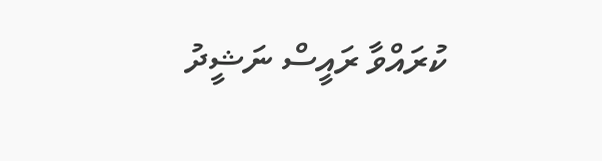ކުރައްވާ ރައީސް ނަޝީދު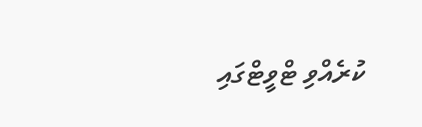ކުރެއްވި ޓްވީޓްގައި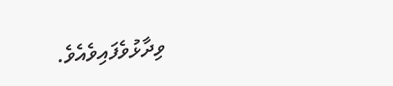ވިދާޅުވެފައިވެއެވެ.